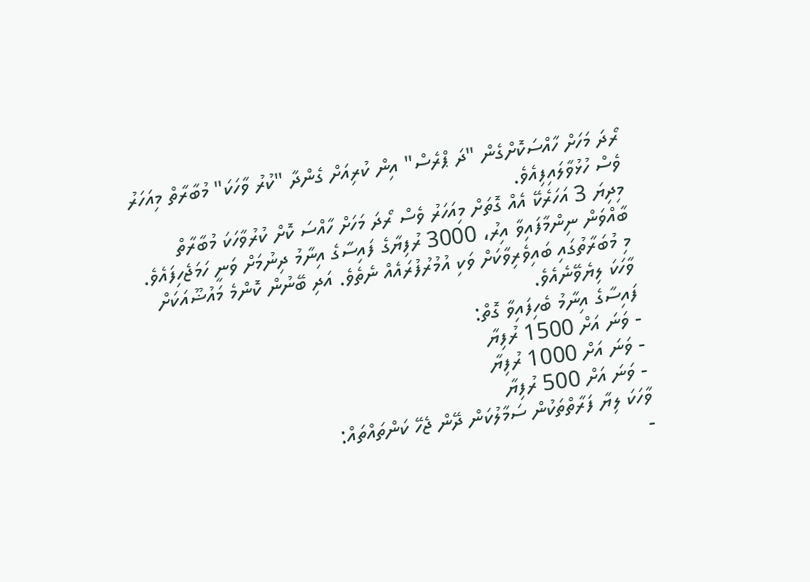ރޯދަ މަހަށް ހާއްސަކޮށްގެން "ދަ ޕްރެސް" އިން ކުރިއަށް ގެންދާ "ކުރު ވާހަކަ" މުބާރާތް މިއަހަރު ވެސް ހުޅުވާލައިފިއެވެ.
މިދިޔަ 3 އަހަރެކޭ އެއް ގޮތަށް މިއަހަރު ވެސް ރޯދަ މަހަށް ހާއްސަ ކޮށް ކުރުވާހަކަ މުބާރާތް ބާއްވަން ނިންމާފައިވާ އިރު، 3000 ރުފިޔާގެ ފައިސާގެ އިނާމު ދިނުމަށް ވަނީ ހަމަޖެހިފައެވެ. މި މުބަރާތުގައި ބައިވެރިވާކަށް ވަކި އުމުރުފުރައެއް ނެތެވެ. އަދި ބޭނުން ކޮންމެ މައުޟޫއަކަށް ވާހަކަ ލިޔެވޭނެއެވެ.
ފައިސާގެ އިނާމު ބެހިފައިވާ ގޮތް:
- ވަނަ އަށް 1500 ރުފިޔާ
- ވަނަ އަށް 1000 ރުފިޔާ
- ވަނަ އަށް 500 ރުފިޔާ
ވާހަކަ ލިޔާ ފަރާތްތަކުން ސަމާލުކަން ދޭން ޖެހޭ ކަންތައްތައް:
-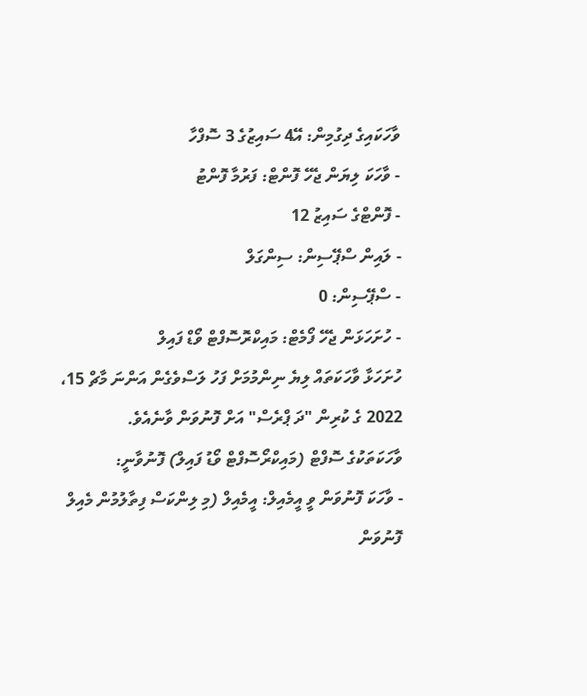ވާހަކައިގެ ދިގުމިން: އޭ4 ސައިޒުގެ 3 ސޮފްހާ
- ވާހަކަ ލިޔަން ޖެހޭ ފޮންޓް: ފަރުމާ ފޮންޓު
- ފޮންޓްގެ ސައިޒު 12
- ލައިން ސްޕޭސިން: ސިންގަލް
- ސްޕޭސިން: 0
- ހުށަހަޅަން ޖެހޭ ފޯމެޓް: މައިކްރޮސޮފްޓް ވޯޑް ފައިލް
ހުށަހަޅާ ވާހަކަތައް ލިޔެ ނިންމުމަށް ފަހު ލަސްވެގެން އަންނަ މާޗް 15، 2022 ގެ ކުރިން "ދަ ޕްރެސް" އަށް ފޮނުވަން ވާނެއެވެ.
ވާހަކަތަކުގެ ސޮފްޓް (މައިކްރޯސޮފްޓް ވޯޑު ފައިލް) ފޮނުވާނީ:
- ވާހަކަ ފޮނުވަން ވީ އީމެއިލް: އީމެއިލް (މި ލިންކަސް ފިތާލުމުން މެއިލް ފޮނުވަން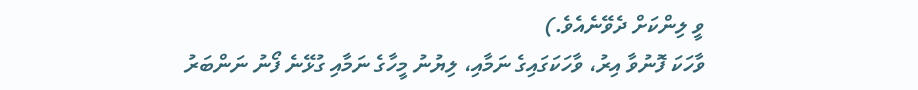ވީ ލިންކަށް ދެވޭނެއެވެ.)
ވާހަކަ ފޮނުވާ އިރު، ވާހަކަގައިގެ ނަމާއި، ލިޔުނު މީހާގެ ނަމާއި ގުޅޭނެ ފޯނު ނަންބަރު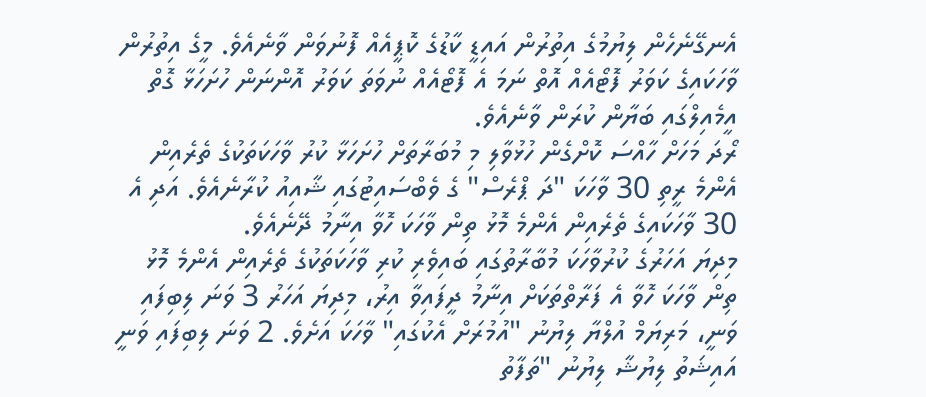އެނގޭނެހެން ލިޔުމުގެ އިތުރުން އައިޑީ ކާޑުގެ ކޮޕީއެއް ފޮނުވަން ވާނެއެވެ. މީގެ އިތުރުން ވާހަކައިގެ ކަވަރު ފޮޓޯއެއް އޮތް ނަމަ އެ ފޮޓޯއެއް ނުވަތަ ކަވަރު އޮންނަން ހުށަހަޅާ ގޮތް އީމެއިލްގައި ބަޔާން ކުރަން ވާނެއެވެ.
ރޯދަ މަހަށް ހާއްސަ ކޮށްގެން ހުޅުވާލި މި މުބަރާތަށް ހުށަހަޅާ ކުރު ވާހަކަތަކުގެ ތެރެއިން އެންމެ ރީތި 30 ވާހަކަ "ދަ ޕްރެސް" ގެ ވެބްސައިޓުގައި ޝާއިއު ކުރާނެއެވެ. އަދި އެ 30 ވާހަކައިގެ ތެރެއިން އެންމެ މޮޅު ތިން ވާހަކަ ހޮވާ އިނާމު ދޭނެއެވެ.
މިދިޔަ އަހަރުގެ ކުރުވާހަކަ މުބާރާތުގައި ބައިވެރި ކުރި ވާހަކަތަކުގެ ތެރެއިން އެންމެ މޮޅު ތިން ވާހަކަ ހޮވާ އެ ފަރާތްތަކަށް އިނާމު ދީފައިވާ އިރު، މިދިޔަ އަހަރު 3 ވަނަ ލިބިފައި ވަނީ، މަރިޔަމް އުލްޔާ ލިޔުނު "އުމުރަށް އެކުގައި" ވާހަކަ އަށެވެ. 2 ވަނަ ލިބިފައި ވަނީ އައިޝަތު ލިޔުޝާ ލިޔުނު "ތަފާތު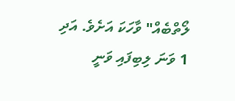ލޯތްބެއް" ވާހަކަ އަށެވެ. އަދި 1 ވަނަ ލިބިފައި ވަނީ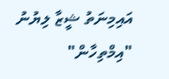އައިމިނަތު ޝީޒާ ލިޔުނު "އިމްތިހާން"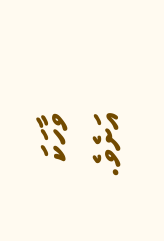ވާހަކަ އަށެވެ.